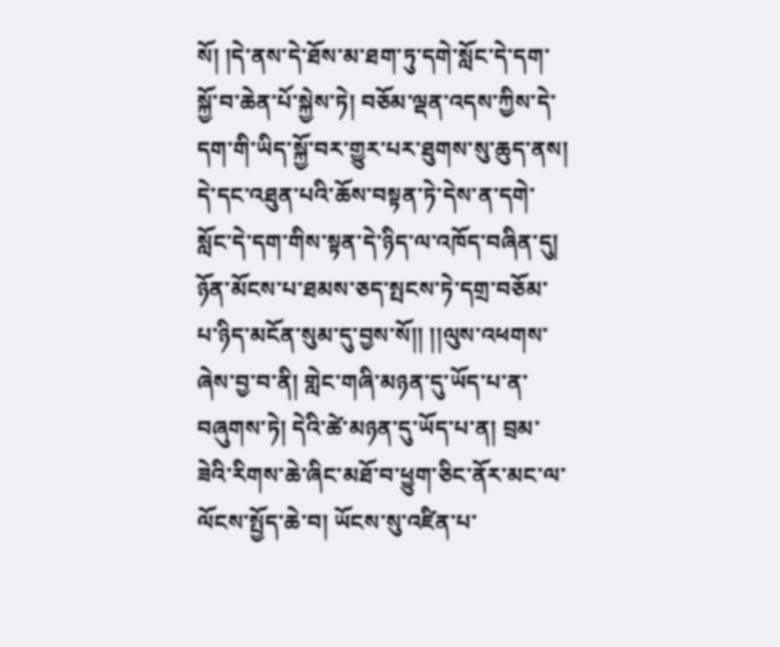སོ། །དེ་ནས་དེ་ཐོས་མ་ཐག་ཏུ་དགེ་སློང་དེ་དག་སྐྱོ་བ་ཆེན་པོ་སྐྱེས་ཏེ། བཅོམ་ལྡན་འདས་ཀྱིས་དེ་དག་གི་ཡིད་སྐྱོ་བར་གྱུར་པར་ཐུགས་སུ་ཆུད་ནས། དེ་དང་འཐུན་པའི་ཆོས་བསྟན་ཏེ་དེས་ན་དགེ་སློང་དེ་དག་གིས་སྟན་དེ་ཉིད་ལ་འཁོད་བཞིན་དུ། ཉོན་མོངས་པ་ཐམས་ཅད་སྤངས་ཏེ་དགྲ་བཅོམ་པ་ཉིད་མངོན་སུམ་དུ་བྱས་སོ།། །།ལུས་འཕགས་ཞེས་བྱ་བ་ནི། གླེང་གཞི་མཉན་དུ་ཡོད་པ་ན་བཞུགས་ཏེ། དེའི་ཚེ་མཉན་དུ་ཡོད་པ་ན། བྲམ་ཟེའི་རིགས་ཆེ་ཞིང་མཐོ་བ་ཕྱུག་ཅིང་ནོར་མང་ལ་ལོངས་སྤྱོད་ཆེ་བ། ཡོངས་སུ་འཛིན་པ་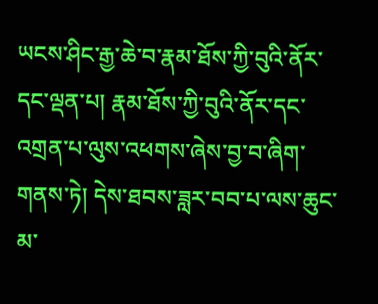ཡངས་ཤིང་རྒྱ་ཆེ་བ་རྣམ་ཐོས་ཀྱི་བུའི་ནོར་དང་ལྡན་པ། རྣམ་ཐོས་ཀྱི་བུའི་ནོར་དང་འགྲན་པ་ལུས་འཕགས་ཞེས་བྱ་བ་ཞིག་གནས་ཏེ། དེས་ཐབས་ཟླར་བབ་པ་ལས་ཆུང་མ་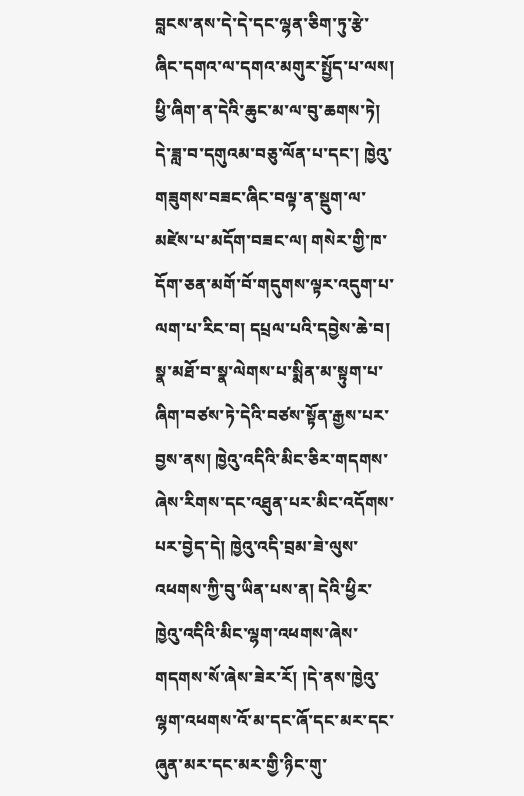བླངས་ནས་དེ་དེ་དང་ལྷན་ཅིག་ཏུ་རྩེ་ཞིང་དགའ་ལ་དགའ་མགུར་སྤྱོད་པ་ལས། ཕྱི་ཞིག་ན་དེའི་ཆུང་མ་ལ་བུ་ཆགས་ཏེ། དེ་ཟླ་བ་དགུའམ་བཅུ་ལོན་པ་དང་། ཁྱེའུ་གཟུགས་བཟང་ཞིང་བལྟ་ན་སྡུག་ལ་མཛེས་པ་མདོག་བཟང་ལ། གསེར་གྱི་ཁ་དོག་ཅན་མགོ་བོ་གདུགས་ལྟར་འདུག་པ་ལག་པ་རིང་བ། དཔྲལ་པའི་དབྱེས་ཆེ་བ། སྣ་མཐོ་བ་སྣ་ལེགས་པ་སྨིན་མ་སྟུག་པ་ཞིག་བཙས་ཏེ་དེའི་བཙས་སྟོན་རྒྱས་པར་བྱས་ནས། ཁྱེའུ་འདིའི་མིང་ཅིར་གདགས་ཞེས་རིགས་དང་འཐུན་པར་མིང་འདོགས་པར་བྱེད་དེ། ཁྱེའུ་འདི་བྲམ་ཟེ་ལུས་འཕགས་ཀྱི་བུ་ཡིན་པས་ན། དེའི་ཕྱིར་ཁྱེའུ་འདིའི་མིང་ལྷག་འཕགས་ཞེས་གདགས་སོ་ཞེས་ཟེར་རོ། །དེ་ནས་ཁྱེའུ་ལྷག་འཕགས་འོ་མ་དང་ཞོ་དང་མར་དང་ཞུན་མར་དང་མར་གྱི་ཉིང་གུ་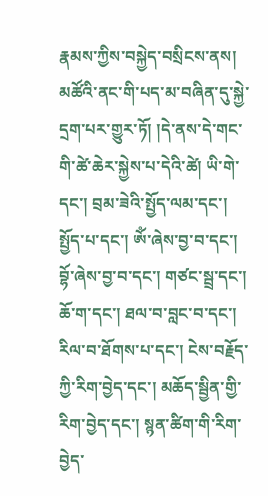རྣམས་ཀྱིས་བསྐྱེད་བསྲིངས་ནས། མཚོའི་ནང་གི་པད་མ་བཞིན་དུ་སྐྱེ་དྲག་པར་གྱུར་ཏོ། །དེ་ནས་དེ་གང་གི་ཚེ་ཆེར་སྐྱེས་པ་དེའི་ཚེ། ཡི་གེ་དང་། བྲམ་ཟེའི་སྤྱོད་ལམ་དང་། སྤྱོད་པ་དང་། ཨོཾ་ཞེས་བྱ་བ་དང་། བྷོ་ཞེས་བྱ་བ་དང་། གཙང་སྦྲ་དང་། ཆོ་ག་དང་། ཐལ་བ་བླང་བ་དང་། རིལ་བ་ཐོགས་པ་དང་། ངེས་བརྗོད་ཀྱི་རིག་བྱེད་དང་། མཆོད་སྦྱིན་གྱི་རིག་བྱེད་དང་། སྙན་ཚིག་གི་རིག་བྱེད་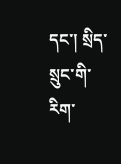དང་། སྲིད་སྲུང་གི་རིག་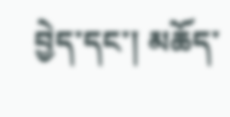བྱེད་དང་། མཆོད་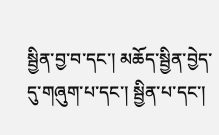སྦྱིན་བྱ་བ་དང་། མཆོད་སྦྱིན་བྱེད་དུ་གཞུག་པ་དང་། སྦྱིན་པ་དང་།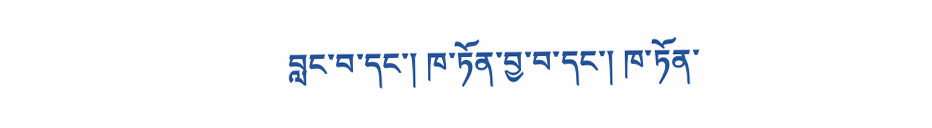བླང་བ་དང་། ཁ་ཏོན་བྱ་བ་དང་། ཁ་ཏོན་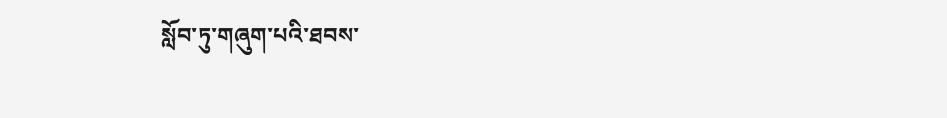སློབ་ཏུ་གཞུག་པའི་ཐབས་